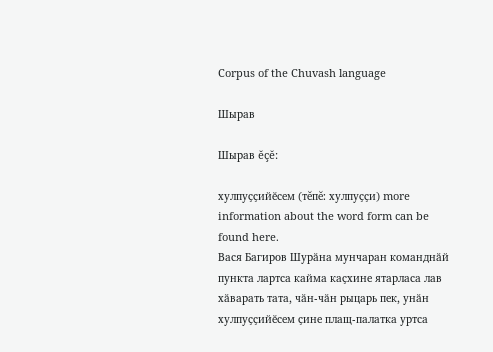Corpus of the Chuvash language

Шырав

Шырав ĕçĕ:

хулпуҫҫийӗсем (тĕпĕ: хулпуҫҫи) more information about the word form can be found here.
Вася Багиров Шурӑна мунчаран команднӑй пункта лартса кайма каҫхине ятарласа лав хӑварать тата, чӑн-чӑн рыцарь пек, унӑн хулпуҫҫийӗсем ҫине плащ-палатка уртса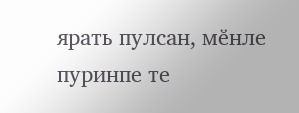ярать пулсан, мӗнле пуринпе те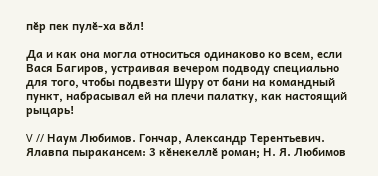пӗр пек пулӗ-ха вӑл!

Да и как она могла относиться одинаково ко всем, если Вася Багиров, устраивая вечером подводу специально для того, чтобы подвезти Шуру от бани на командный пункт, набрасывал ей на плечи палатку, как настоящий рыцарь!

V // Наум Любимов. Гончар, Александр Терентьевич. Ялавпа пыракансем: 3 кӗнекеллӗ роман; Н. Я. Любимов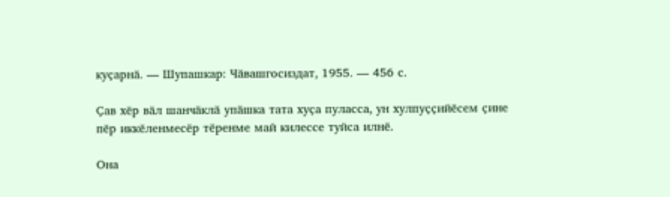куҫарнӑ. — Шупашкар: Чӑвашгосиздат, 1955. — 456 с.

Ҫав хӗр вӑл шанчӑклӑ упӑшка тата хуҫа пуласса, ун хулпуҫҫийӗсем ҫине пӗр иккӗленмесӗр тӗренме май килессе туйса илнӗ.

Она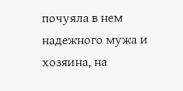почуяла в нем надежного мужа и хозяина, на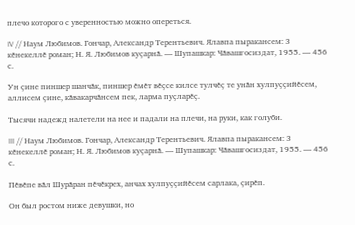плечо которого с уверенностью можно опереться.

IV // Наум Любимов. Гончар, Александр Терентьевич. Ялавпа пыракансем: 3 кӗнекеллӗ роман; Н. Я. Любимов куҫарнӑ. — Шупашкар: Чӑвашгосиздат, 1955. — 456 с.

Ун ҫине пиншер шанчӑк, пиншер ӗмӗт вӗҫсе килсе тулчӗҫ те унӑн хулпуҫҫийӗсем, аллисем ҫине, кӑвакарчӑнсем пек, ларма пуҫларӗҫ.

Тысячи надежд налетели на нее и падали на плечи, на руки, как голуби.

III // Наум Любимов. Гончар, Александр Терентьевич. Ялавпа пыракансем: 3 кӗнекеллӗ роман; Н. Я. Любимов куҫарнӑ. — Шупашкар: Чӑвашгосиздат, 1955. — 456 с.

Пӗвӗпе вӑл Шурӑран пӗчӗкрех, анчах хулпуҫҫийӗсем сарлака, ҫирӗп.

Он был ростом ниже девушки, но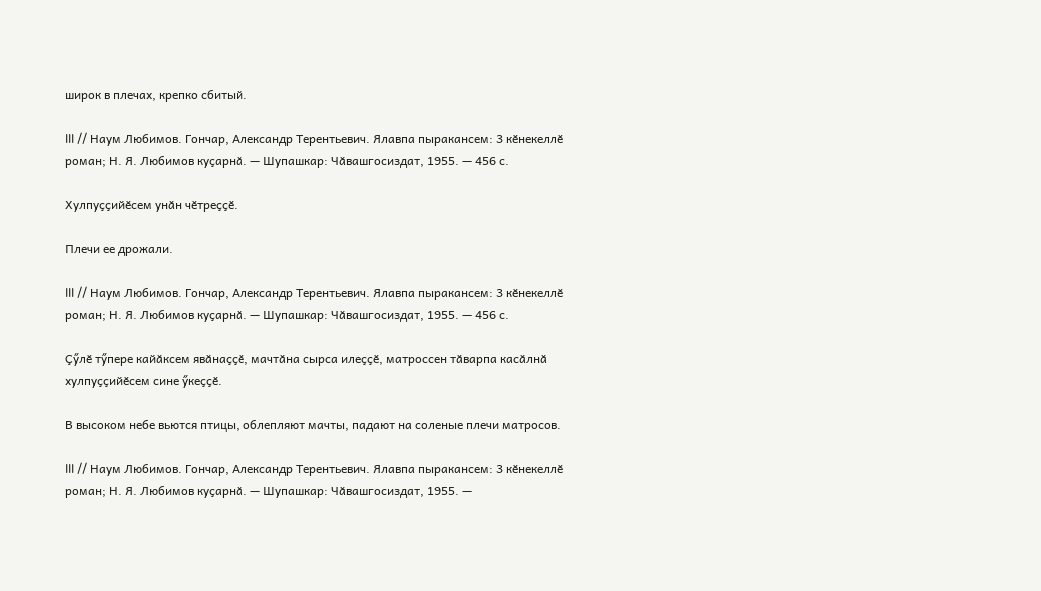широк в плечах, крепко сбитый.

III // Наум Любимов. Гончар, Александр Терентьевич. Ялавпа пыракансем: 3 кӗнекеллӗ роман; Н. Я. Любимов куҫарнӑ. — Шупашкар: Чӑвашгосиздат, 1955. — 456 с.

Хулпуҫҫийӗсем унӑн чӗтреҫҫӗ.

Плечи ее дрожали.

III // Наум Любимов. Гончар, Александр Терентьевич. Ялавпа пыракансем: 3 кӗнекеллӗ роман; Н. Я. Любимов куҫарнӑ. — Шупашкар: Чӑвашгосиздат, 1955. — 456 с.

Ҫӳлӗ тӳпере кайӑксем явӑнаҫҫӗ, мачтӑна сырса илеҫҫӗ, матроссен тӑварпа касӑлнӑ хулпуҫҫийӗсем сине ӳкеҫҫӗ.

В высоком небе вьются птицы, облепляют мачты, падают на соленые плечи матросов.

III // Наум Любимов. Гончар, Александр Терентьевич. Ялавпа пыракансем: 3 кӗнекеллӗ роман; Н. Я. Любимов куҫарнӑ. — Шупашкар: Чӑвашгосиздат, 1955. —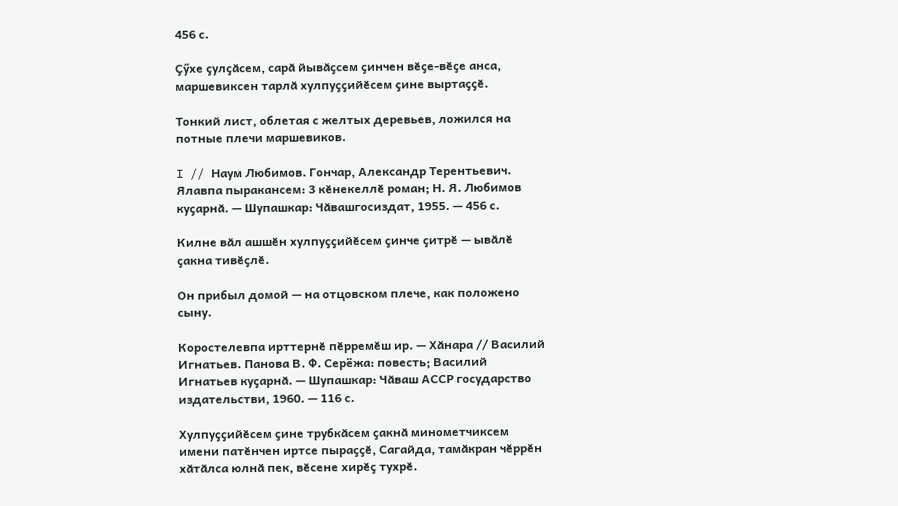456 с.

Ҫӳхе ҫулҫӑсем, сарӑ йывӑҫсем ҫинчен вӗҫе-вӗҫе анса, маршевиксен тарлӑ хулпуҫҫийӗсем ҫине выртаҫҫӗ.

Тонкий лист, облетая с желтых деревьев, ложился на потные плечи маршевиков.

I // Наум Любимов. Гончар, Александр Терентьевич. Ялавпа пыракансем: 3 кӗнекеллӗ роман; Н. Я. Любимов куҫарнӑ. — Шупашкар: Чӑвашгосиздат, 1955. — 456 с.

Килне вӑл ашшӗн хулпуҫҫийӗсем ҫинче ҫитрӗ — ывӑлӗ ҫакна тивӗҫлӗ.

Он прибыл домой — на отцовском плече, как положено сыну.

Коростелевпа ирттернӗ пӗрремӗш ир. — Хӑнара // Василий Игнатьев. Панова В. Ф. Серёжа: повесть; Василий Игнатьев куҫарнӑ. — Шупашкар: Чӑваш АССР государство издательстви, 1960. — 116 с.

Хулпуҫҫийӗсем ҫине трубкӑсем ҫакнӑ минометчиксем имени патӗнчен иртсе пыраҫҫӗ, Сагайда, тамӑкран чӗррӗн хӑтӑлса юлнӑ пек, вӗсене хирӗҫ тухрӗ.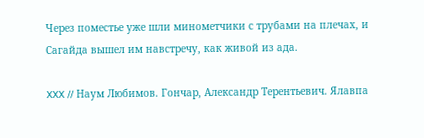Через поместье уже шли минометчики с трубами на плечах, и Сагайда вышел им навстречу, как живой из ада.

XXX // Наум Любимов. Гончар, Александр Терентьевич. Ялавпа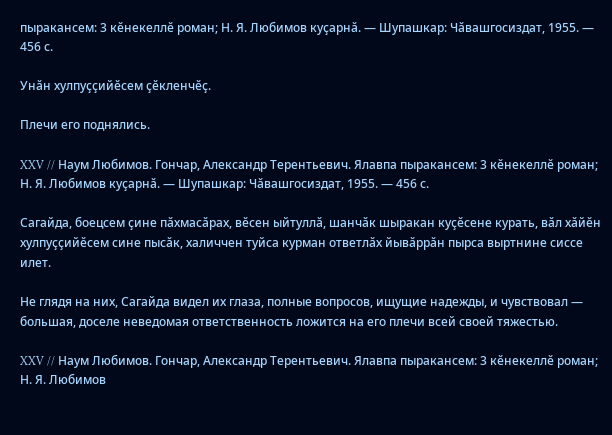пыракансем: 3 кӗнекеллӗ роман; Н. Я. Любимов куҫарнӑ. — Шупашкар: Чӑвашгосиздат, 1955. — 456 с.

Унӑн хулпуҫҫийӗсем ҫӗкленчӗҫ.

Плечи его поднялись.

XXV // Наум Любимов. Гончар, Александр Терентьевич. Ялавпа пыракансем: 3 кӗнекеллӗ роман; Н. Я. Любимов куҫарнӑ. — Шупашкар: Чӑвашгосиздат, 1955. — 456 с.

Сагайда, боецсем ҫине пӑхмасӑрах, вӗсен ыйтуллӑ, шанчӑк шыракан куҫӗсене курать, вӑл хӑйӗн хулпуҫҫийӗсем сине пысӑк, халиччен туйса курман ответлӑх йывӑррӑн пырса выртнине сиссе илет.

Не глядя на них, Сагайда видел их глаза, полные вопросов, ищущие надежды, и чувствовал — большая, доселе неведомая ответственность ложится на его плечи всей своей тяжестью.

XXV // Наум Любимов. Гончар, Александр Терентьевич. Ялавпа пыракансем: 3 кӗнекеллӗ роман; Н. Я. Любимов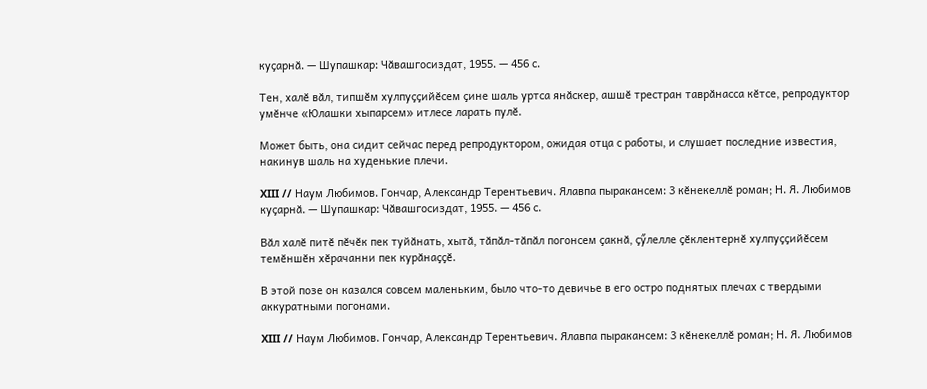куҫарнӑ. — Шупашкар: Чӑвашгосиздат, 1955. — 456 с.

Тен, халӗ вӑл, типшӗм хулпуҫҫийӗсем ҫине шаль уртса янӑскер, ашшӗ трестран таврӑнасса кӗтсе, репродуктор умӗнче «Юлашки хыпарсем» итлесе ларать пулӗ.

Может быть, она сидит сейчас перед репродуктором, ожидая отца с работы, и слушает последние известия, накинув шаль на худенькие плечи.

XIII // Наум Любимов. Гончар, Александр Терентьевич. Ялавпа пыракансем: 3 кӗнекеллӗ роман; Н. Я. Любимов куҫарнӑ. — Шупашкар: Чӑвашгосиздат, 1955. — 456 с.

Вӑл халӗ питӗ пӗчӗк пек туйӑнать, хытӑ, тӑпӑл-тӑпӑл погонсем ҫакнӑ, ҫӳлелле ҫӗклентернӗ хулпуҫҫийӗсем темӗншӗн хӗрачанни пек курӑнаҫҫӗ.

В этой позе он казался совсем маленьким, было что-то девичье в его остро поднятых плечах с твердыми аккуратными погонами.

XIII // Наум Любимов. Гончар, Александр Терентьевич. Ялавпа пыракансем: 3 кӗнекеллӗ роман; Н. Я. Любимов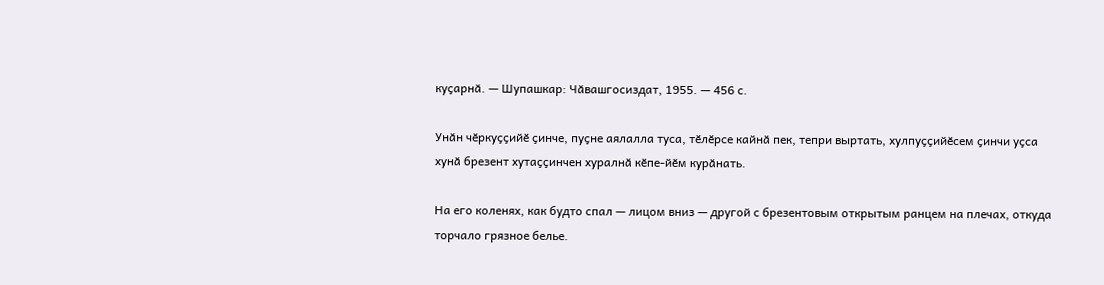куҫарнӑ. — Шупашкар: Чӑвашгосиздат, 1955. — 456 с.

Унӑн чӗркуҫҫийӗ ҫинче, пуҫне аялалла туса, тӗлӗрсе кайнӑ пек, тепри выртать, хулпуҫҫийӗсем ҫинчи уҫса хунӑ брезент хутаҫҫинчен хуралнӑ кӗпе-йӗм курӑнать.

На его коленях, как будто спал — лицом вниз — другой с брезентовым открытым ранцем на плечах, откуда торчало грязное белье.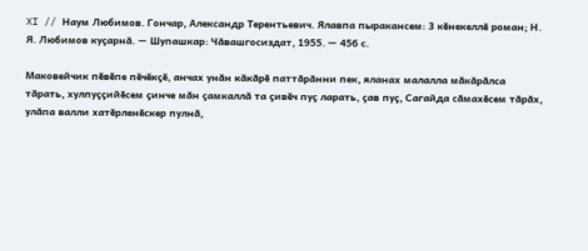XI // Наум Любимов. Гончар, Александр Терентьевич. Ялавпа пыракансем: 3 кӗнекеллӗ роман; Н. Я. Любимов куҫарнӑ. — Шупашкар: Чӑвашгосиздат, 1955. — 456 с.

Маковейчик пӗвӗпе пӗчӗкҫӗ, анчах унӑн кӑкӑрӗ паттӑрӑнни пек, яланах малалла мӑкӑрӑлса тӑрать, хулпуҫҫийӗсем ҫинче мӑн ҫамкаллӑ та ҫивӗч пуҫ ларать, ҫав пуҫ, Сагайда сӑмахӗсем тӑрӑх, улӑпа валли хатӗрленӗскер пулнӑ,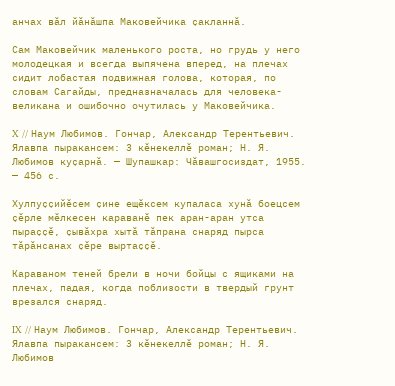анчах вӑл йӑнӑшпа Маковейчика ҫакланнӑ.

Сам Маковейчик маленького роста, но грудь у него молодецкая и всегда выпячена вперед, на плечах сидит лобастая подвижная голова, которая, по словам Сагайды, предназначалась для человека-великана и ошибочно очутилась у Маковейчика.

X // Наум Любимов. Гончар, Александр Терентьевич. Ялавпа пыракансем: 3 кӗнекеллӗ роман; Н. Я. Любимов куҫарнӑ. — Шупашкар: Чӑвашгосиздат, 1955. — 456 с.

Хулпуҫҫийӗсем ҫине ещӗксем купаласа хунӑ боецсем ҫӗрле мӗлкесен караванӗ пек аран-аран утса пыраҫҫӗ, ҫывӑхра хытӑ тӑпрана снаряд пырса тӑрӑнсанах ҫӗре выртаҫҫӗ.

Караваном теней брели в ночи бойцы с ящиками на плечах, падая, когда поблизости в твердый грунт врезался снаряд.

IX // Наум Любимов. Гончар, Александр Терентьевич. Ялавпа пыракансем: 3 кӗнекеллӗ роман; Н. Я. Любимов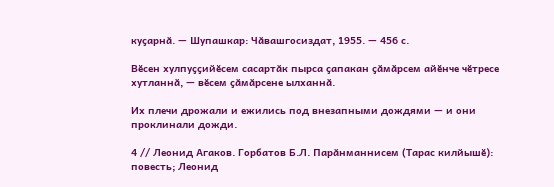куҫарнӑ. — Шупашкар: Чӑвашгосиздат, 1955. — 456 с.

Вӗсен хулпуҫҫийӗсем сасартӑк пырса ҫапакан ҫӑмӑрсем айӗнче чӗтресе хутланнӑ, — вӗсем ҫӑмӑрсене ылханнӑ.

Их плечи дрожали и ежились под внезапными дождями — и они проклинали дожди.

4 // Леонид Агаков. Горбатов Б.Л. Парӑнманнисем (Тарас килйышӗ): повесть; Леонид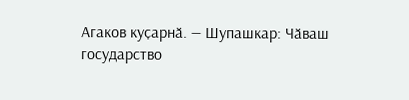Агаков куҫарнӑ. — Шупашкар: Чӑваш государство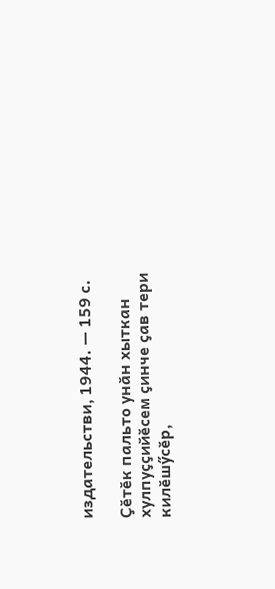издательстви, 1944. — 159 с.

Ҫӗтӗк пальто унӑн хыткан хулпуҫҫийӗсем ҫинче ҫав тери килӗшӳсӗр,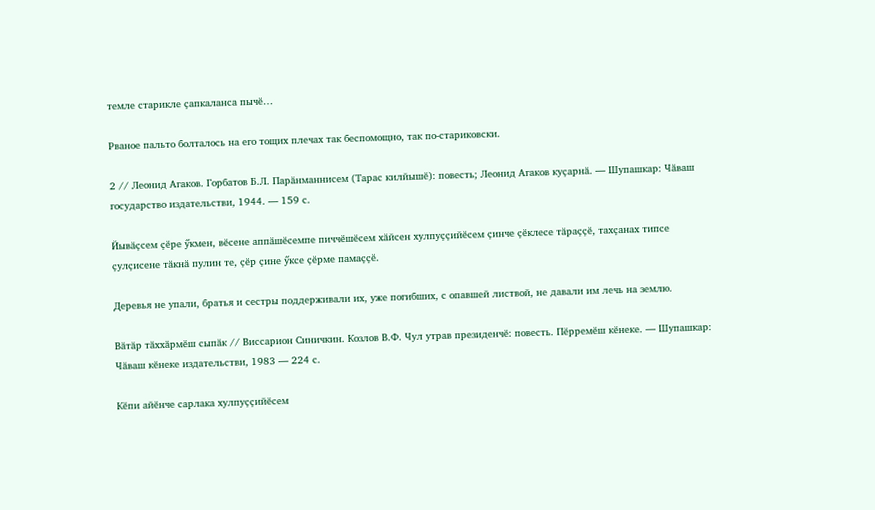темле старикле ҫапкаланса пычӗ…

Рваное пальто болталось на его тощих плечах так беспомощно, так по-стариковски.

2 // Леонид Агаков. Горбатов Б.Л. Парӑнманнисем (Тарас килйышӗ): повесть; Леонид Агаков куҫарнӑ. — Шупашкар: Чӑваш государство издательстви, 1944. — 159 с.

Йывӑҫсем ҫӗре ӳкмен, вӗсене аппӑшӗсемпе пиччӗшӗсем хӑйсен хулпуҫҫийӗсем ҫинче ҫӗклесе тӑраҫҫӗ, тахҫанах типсе ҫулҫисене тӑкнӑ пулин те, ҫӗр ҫине ӳксе ҫӗрме памаҫҫӗ.

Деревья не упали, братья и сестры поддерживали их, уже погибших, с опавшей листвой, не давали им лечь на землю.

Вӑтӑр тӑххӑрмӗш сыпӑк // Виссарион Синичкин. Козлов В.Ф. Чул утрав президенчӗ: повесть. Пӗрремӗш кӗнеке. — Шупашкар: Чӑваш кӗнеке издательстви, 1983 — 224 с.

Кӗпи айӗнче сарлака хулпуҫҫийӗсем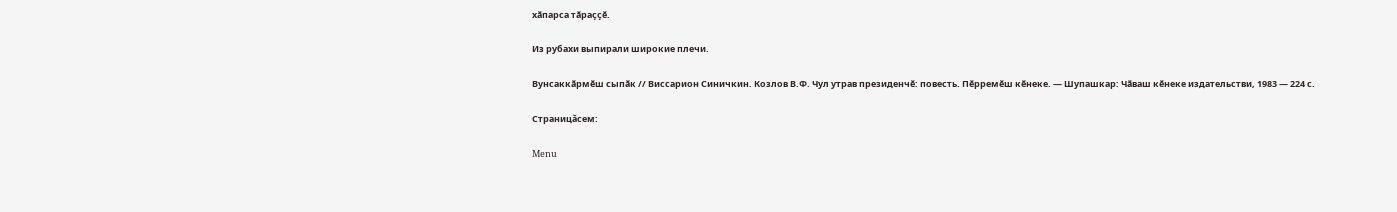хӑпарса тӑраҫҫӗ.

Из рубахи выпирали широкие плечи.

Вунсаккӑрмӗш сыпӑк // Виссарион Синичкин. Козлов В.Ф. Чул утрав президенчӗ: повесть. Пӗрремӗш кӗнеке. — Шупашкар: Чӑваш кӗнеке издательстви, 1983 — 224 с.

Страницăсем:

Menu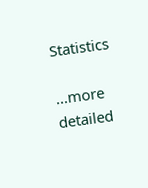Statistics

...more detailed